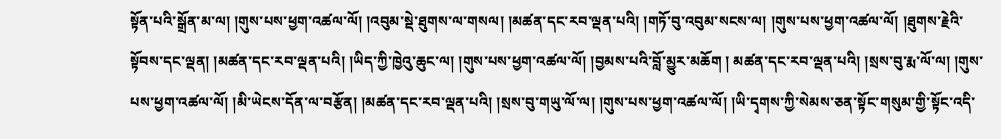སྟོན་པའི་སྒྲོན་མ་ལ། །གུས་པས་ཕྱག་འཚལ་ལོ། །འབུམ་སྡེ་ཐུགས་ལ་གསལ། །མཚན་དང་རབ་ལྡན་པའི། །གཏོ་བུ་འབུམ་སངས་ལ། །གུས་པས་ཕྱག་འཚལ་ལོ། །ཐུགས་རྗེའི་སྟོབས་དང་ལྡན། །མཚན་དང་རབ་ལྡན་པའི། །ཡིད་ཀྱི་ཁྱེའུ་ཆུང་ལ། །གུས་པས་ཕྱག་འཚལ་ལོ། །བྱམས་པའི་བློ་མྱུར་མཆོག ། མཚན་དང་རབ་ལྡན་པའི། །སྲས་བུ་རྨ་ལོ་ལ། །གུས་པས་ཕྱག་འཚལ་ལོ། །མི་ཡེངས་དོན་ལ་བརྩོན། །མཚན་དང་རབ་ལྡན་པའི། །སྲས་བུ་གཡུ་ལོ་ལ། །གུས་པས་ཕྱག་འཚལ་ལོ། །ཡི་དྭགས་ཀྱི་སེམས་ཅན་སྟོང་གསུམ་གྱི་སྟོང་འདི་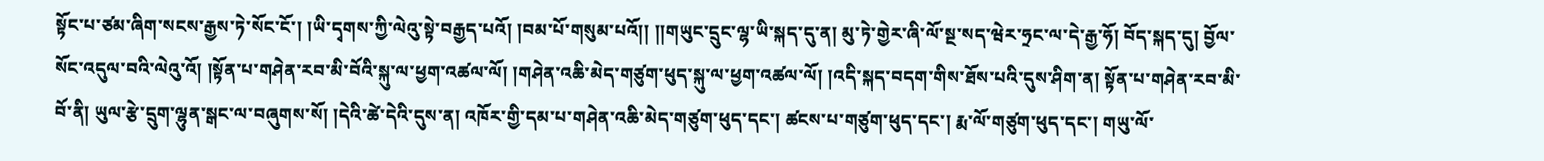སྟོང་པ་ཙམ་ཞིག་སངས་རྒྱས་ཏེ་སོང་ངོ་། །ཡི་དྭགས་ཀྱི་ལེའུ་སྟེ་བརྒྱད་པའོ། །བམ་པོ་གསུམ་པའོ།། །།གཡུང་དྲུང་ལྷ་ཡི་སྐད་དུ་ན། མུ་ཏེ་གྱེར་ཞི་ལོ་སྔ་སད་ཝེར་ཧྲང་ལ་དེ་རྒྱ་ཧོ། བོད་སྐད་དུ། བྱོལ་སོང་འདུལ་བའི་ལེའུ་འོ། །སྟོན་པ་གཤེན་རབ་མི་བོའི་སྐུ་ལ་ཕྱག་འཚལ་ལོ། །གཤེན་འཆི་མེད་གཙུག་ཕུད་སྐུ་ལ་ཕྱག་འཚལ་ལོ། །འདི་སྐད་བདག་གིས་ཐོས་པའི་དུས་ཤིག་ན། སྟོན་པ་གཤེན་རབ་མི་བོ་ནི། ཡུལ་རྩེ་དྲུག་ལྷུན་སྒང་ལ་བཞུགས་སོ། །དེའི་ཚེ་དེའི་དུས་ན། འཁོར་གྱི་དམ་པ་གཤེན་འཆི་མེད་གཙུག་ཕུད་དང་། ཚངས་པ་གཙུག་ཕུད་དང་། རྨ་ལོ་གཙུག་ཕུད་དང་། གཡུ་ལོ་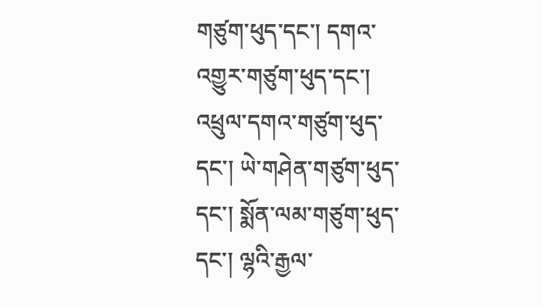གཙུག་ཕུད་དང་། དགའ་འགྱུར་གཙུག་ཕུད་དང་། འཕྲུལ་དགའ་གཙུག་ཕུད་དང་། ཡེ་གཤེན་གཙུག་ཕུད་དང་། སྨོན་ལམ་གཙུག་ཕུད་དང་། ལྷའི་རྒྱལ་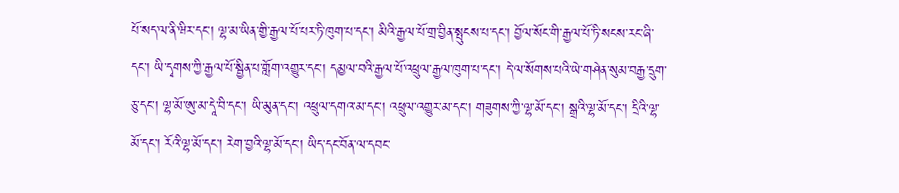པོ་སད་ལ་ནི་ཝིར་དང་། ལྷ་མ་ཡིན་གྱི་རྒྱལ་པོ་པར་ཏི་ཁུག་པ་དང་། མིའི་རྒྱལ་པོ་གྲ་བྱིན་སྤུངས་པ་དང་། བྱོལ་སོང་གི་རྒྱལ་པོ་ཏི་སངས་རང་ཞི་དང་། ཡི་དྭགས་ཀྱི་རྒྱལ་པོ་སྦྱིན་པ་གློག་འགྱུར་དང་། དམྱལ་བའི་རྒྱལ་པོ་འཕྲུལ་རྒྱལ་ཁུག་པ་དང་། དེ་ལ་སོགས་པའི་ཡེ་གཤེན་སུམ་བརྒྱ་དྲུག་ཅུ་དང་། ལྷ་མོ་ཨུ་མ་དཱེ་བི་དང་། ཡི་མུན་དང་། འཕྲུལ་དགའ་མ་དང་། འཕྲུལ་འགྱུར་མ་དང་། གཟུགས་ཀྱི་ལྷ་མོ་དང་། སྒྲའི་ལྷ་མོ་དང་། དྲིའི་ལྷ་མོ་དང་། རོའི་ལྷ་མོ་དང་། རེག་བྱའི་ལྷ་མོ་དང་། ཡིད་དང་བོན་ལ་དབང་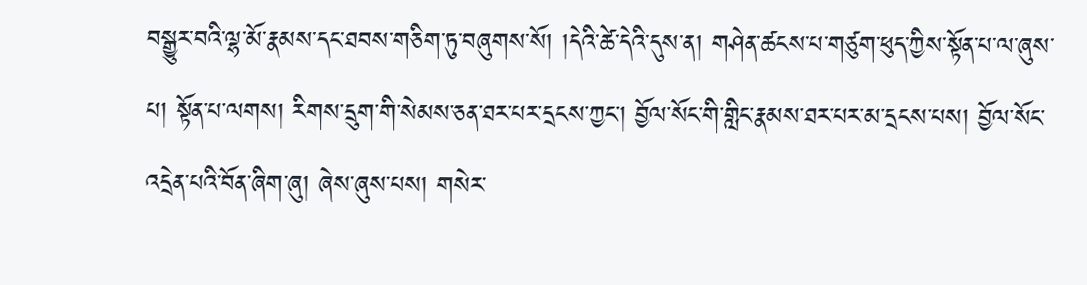བསྒྱུར་བའི་ལྷ་མོ་རྣམས་དང་ཐབས་གཅིག་ཏུ་བཞུགས་སོ། །དེའི་ཚེ་དེའི་དུས་ན། གཤེན་ཚངས་པ་གཙུག་ཕུད་ཀྱིས་སྟོན་པ་ལ་ཞུས་པ། སྟོན་པ་ལགས། རིགས་དྲུག་གི་སེམས་ཅན་ཐར་པར་དྲངས་ཀྱང་། བྱོལ་སོང་གི་གླིང་རྣམས་ཐར་པར་མ་དྲངས་པས། བྱོལ་སོང་འདྲེན་པའི་བོན་ཞིག་ཞུ། ཞེས་ཞུས་པས། གསེར་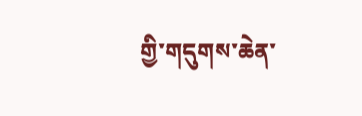གྱི་གདུགས་ཆེན་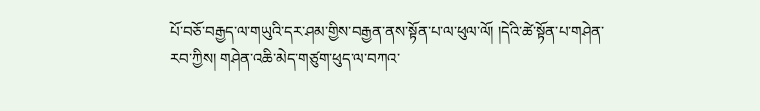པོ་བཅོ་བརྒྱད་ལ་གཡུའི་དར་ཤམ་གྱིས་བརྒྱན་ནས་སྟོན་པ་ལ་ཕུལ་ལོ། །དེའི་ཚེ་སྟོན་པ་གཤེན་རབ་ཀྱིས། གཤེན་འཆི་མེད་གཙུག་ཕུད་ལ་བཀའ་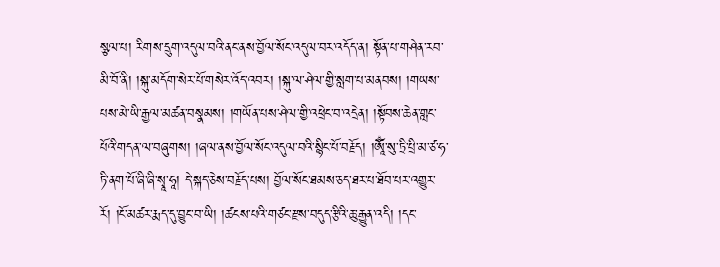སྩལ་པ། རིགས་དྲུག་འདུལ་བའི་ནང་ནས་བྱོལ་སོང་འདུལ་བར་འདོད་ན། སྟོན་པ་གཤེན་རབ་མི་བོ་ནི། །སྐུ་མདོག་སེར་པོ་གསེར་འོད་འབར། །སྐུ་ལ་ཤེལ་གྱི་སླག་པ་མནབས། །གཡས་པས་མེ་ཡི་རྒྱལ་མཚན་བསྣམས། །གཡོན་པས་ཤེལ་གྱི་འཕྲེང་བ་འདྲེན། །སྟོབས་ཆེན་གླང་པོའི་གདན་ལ་བཞུགས། །ཞལ་ནས་བྱོལ་སོང་འདུལ་བའི་སྙིང་པོ་བརྗོད། །ཨཱོྃ་སུ་ཏྲི་པྲི་མ་ཙ་ཧ་ཏི་ནག་པོ་ཞི་ཞི་སྭཱ་ཧཱ། དེ་སྐད་ཅེས་བརྗོད་པས། བྱོལ་སོང་ཐམས་ཅད་ཐར་པ་ཐོབ་པར་འགྱུར་རོ། །ངོ་མཚར་རྨད་དུ་བྱུང་བ་ཡི། །ཚངས་པའི་གཙང་རྫས་བདུད་རྩིའི་ཆུ་རྒྱུན་འདི། །དང་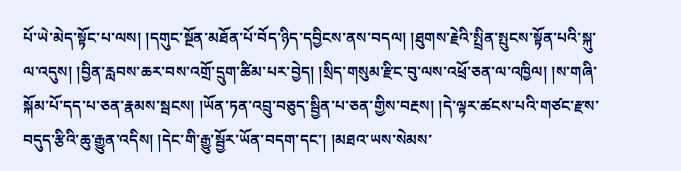པོ་ཡེ་མེད་སྟོང་པ་ལས། །དགུང་སྔོན་མཐོན་པོ་བོད་ཉིད་དབྱིངས་ནས་བདལ། །ཐུགས་རྗེའི་སྤྲིན་སྤུངས་སྟོན་པའི་སྐུ་ལ་འདུས། །བྱིན་རླབས་ཆར་བས་འགྲོ་དྲུག་ཚིམ་པར་བྱེད། །སྲིད་གསུམ་རྫིང་བུ་ལས་འཕྲོ་ཅན་ལ་འཁྱིལ། །ས་གཞི་སྐོམ་པོ་དད་པ་ཅན་རྣམས་སྦངས། །ཡོན་ཏན་འབྲུ་བཅུད་སྦྱིན་པ་ཅན་གྱིས་བརྔས། །དེ་ལྟར་ཚངས་པའི་གཙང་རྫས་བདུད་རྩིའི་ཆུ་རྒྱུན་འདིས། །དེང་གི་རྒྱུ་སྦྱོར་ཡོན་བདག་དང་། །མཐའ་ཡས་སེམས་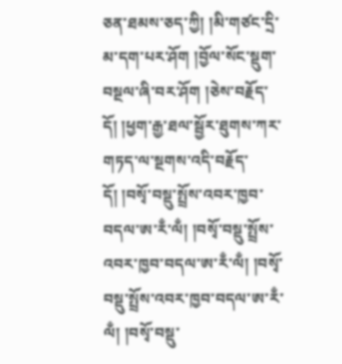ཅན་ཐམས་ཅད་ཀྱི། །མི་གཙང་དྲི་མ་དག་པར་ཤོག །བྱོལ་སོང་སྡུག་བསྔལ་ཞི་བར་ཤོག །ཅེས་བརྗོད་དོ། །ཕྱག་རྒྱ་ཐལ་སྦྱོར་ཐུགས་ཀར་གཏད་ལ་སྔགས་འདི་བརྗོད་དོ། །བསྭོ་བསྡུ་སྤྲོས་འབར་ཁྱབ་བདལ་ཨ་རྃ་ལྃ། །བསྭོ་བསྡུ་སྤྲོས་འབར་ཁྱབ་བདལ་ཨ་རྃ་ལྃ། །བསྭོ་བསྡུ་སྤྲོས་འབར་ཁྱབ་བདལ་ཨ་རྃ་ལྃ། །བསྭོ་བསྡུ་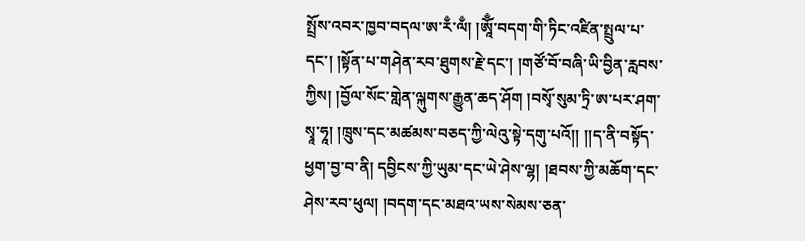སྤྲོས་འབར་ཁྱབ་བདལ་ཨ་རྃ་ལྃ། །ཨཱོྃ་བདག་གི་ཏིང་འཛིན་སྤྲུལ་པ་དང་། །སྟོན་པ་གཤེན་རབ་ཐུགས་རྗེ་དང་། །གཙོ་བོ་བཞི་ཡི་བྱིན་རླབས་ཀྱིས། །བྱོལ་སོང་གླེན་ལྐུགས་རྒྱུན་ཆད་ཤོག །བསྭོ་སུམ་ཏྲི་ཨ་པར་ཤག་སྭཱ་ཧཱ། །ཁྲུས་དང་མཚམས་བཅད་ཀྱི་ལེའུ་སྟེ་དགུ་པའོ།། །།ད་ནི་བསྟོད་ཕྱག་བྱ་བ་ནི། དབྱིངས་ཀྱི་ཡུམ་དང་ཡེ་ཤེས་ལྷ། །ཐབས་ཀྱི་མཆོག་དང་ཤེས་རབ་ཕུལ། །བདག་དང་མཐའ་ཡས་སེམས་ཅན་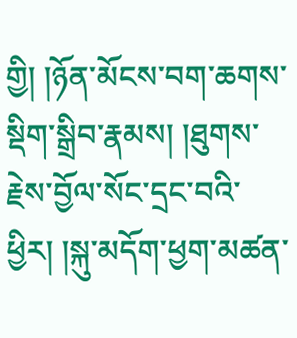གྱི། །ཉོན་མོངས་བག་ཆགས་སྡིག་སྒྲིབ་རྣམས། །ཐུགས་རྗེས་བྱོལ་སོང་དྲང་བའི་ཕྱིར། །སྐུ་མདོག་ཕྱག་མཚན་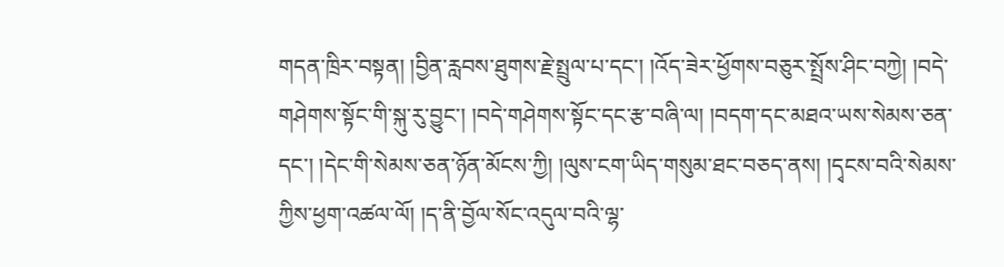གདན་ཁྲིར་བསྟན། །བྱིན་རླབས་ཐུགས་རྗེ་སྤྲུལ་པ་དང་། །འོད་ཟེར་ཕྱོགས་བཅུར་སྤྲོས་ཤིང་བཀྱེ། །བདེ་གཤེགས་སྟོང་གི་སྐུ་རུ་བྱུང་། །བདེ་གཤེགས་སྟོང་དང་རྩ་བཞི་ལ། །བདག་དང་མཐའ་ཡས་སེམས་ཅན་དང་། །དེང་གི་སེམས་ཅན་ཉོན་མོངས་ཀྱི། །ལུས་ངག་ཡིད་གསུམ་ཐང་བཅད་ནས། །དྭངས་བའི་སེམས་ཀྱིས་ཕྱག་འཚལ་ལོ། །ད་ནི་བྱོལ་སོང་འདུལ་བའི་ལྷ་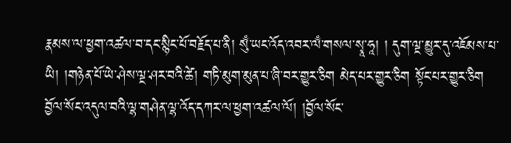རྣམས་ལ་ཕྱག་འཚལ་བ་དང་སྙིང་པོ་བརྗོད་པ་ནི། སུྃ་ཡང་འོད་འབར་ལྃ་གསལ་སྭཱ་ཧཱ། ། དུག་ལྔ་མྱུར་དུ་འཇོམས་པ་ཡི། །གཉེན་པོ་ཡེ་ཤེས་ལྔ་ཤར་བའི་ཚེ། གཏི་མུག་མུན་པ་ཞི་བར་གྱུར་ཅིག མེད་པར་གྱུར་ཅིག སྟོང་པར་གྱུར་ཅིག བྱོལ་སོང་འདུལ་བའི་ལྷ་གཤེན་ལྷ་འོད་དཀར་ལ་ཕྱག་འཚལ་ལོ། །བྱོལ་སོང་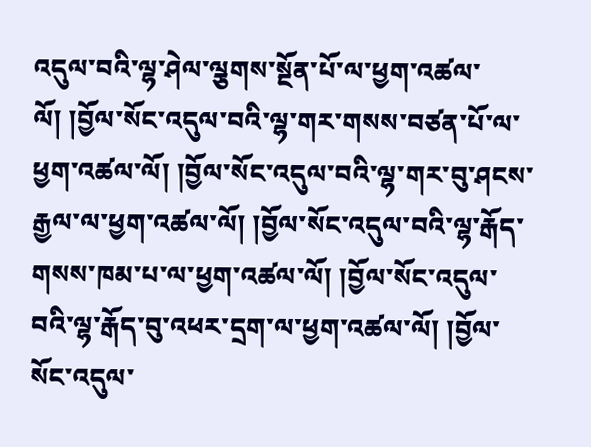འདུལ་བའི་ལྷ་ཤེལ་ལྕགས་སྔོན་པོ་ལ་ཕྱག་འཚལ་ལོ། །བྱོལ་སོང་འདུལ་བའི་ལྷ་གར་གསས་བཙན་པོ་ལ་ཕྱག་འཚལ་ལོ། །བྱོལ་སོང་འདུལ་བའི་ལྷ་གར་བུ་ཤངས་རྒྱལ་ལ་ཕྱག་འཚལ་ལོ། །བྱོལ་སོང་འདུལ་བའི་ལྷ་རྒོད་གསས་ཁམ་པ་ལ་ཕྱག་འཚལ་ལོ། །བྱོལ་སོང་འདུལ་བའི་ལྷ་རྒོད་བུ་འཕར་དྲག་ལ་ཕྱག་འཚལ་ལོ། །བྱོལ་སོང་འདུལ་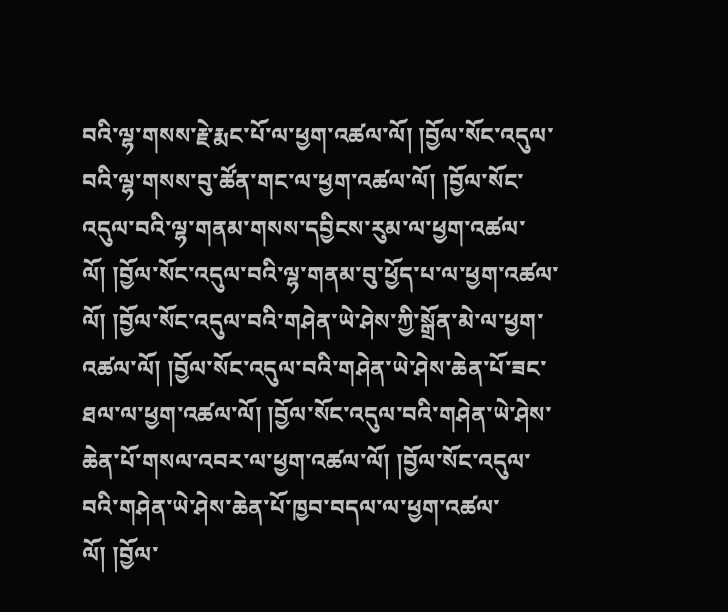བའི་ལྷ་གསས་རྗེ་རྨང་པོ་ལ་ཕྱག་འཚལ་ལོ། །བྱོལ་སོང་འདུལ་བའི་ལྷ་གསས་བུ་ཚོན་གང་ལ་ཕྱག་འཚལ་ལོ། །བྱོལ་སོང་འདུལ་བའི་ལྷ་གནམ་གསས་དབྱིངས་རུམ་ལ་ཕྱག་འཚལ་ལོ། །བྱོལ་སོང་འདུལ་བའི་ལྷ་གནམ་བུ་ཕྱོད་པ་ལ་ཕྱག་འཚལ་ལོ། །བྱོལ་སོང་འདུལ་བའི་གཤེན་ཡེ་ཤེས་ཀྱི་སྒྲོན་མེ་ལ་ཕྱག་འཚལ་ལོ། །བྱོལ་སོང་འདུལ་བའི་གཤེན་ཡེ་ཤེས་ཆེན་པོ་ཟང་ཐལ་ལ་ཕྱག་འཚལ་ལོ། །བྱོལ་སོང་འདུལ་བའི་གཤེན་ཡེ་ཤེས་ཆེན་པོ་གསལ་འབར་ལ་ཕྱག་འཚལ་ལོ། །བྱོལ་སོང་འདུལ་བའི་གཤེན་ཡེ་ཤེས་ཆེན་པོ་ཁྱབ་བདལ་ལ་ཕྱག་འཚལ་ལོ། །བྱོལ་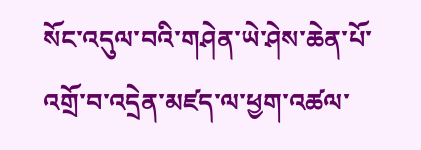སོང་འདུལ་བའི་གཤེན་ཡེ་ཤེས་ཆེན་པོ་འགྲོ་བ་འདྲེན་མཛད་ལ་ཕྱག་འཚལ་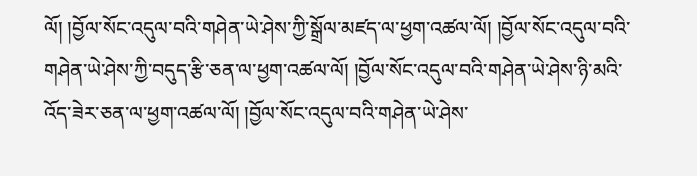ལོ། །བྱོལ་སོང་འདུལ་བའི་གཤེན་ཡེ་ཤེས་ཀྱི་སྒྲོལ་མཛད་ལ་ཕྱག་འཚལ་ལོ། །བྱོལ་སོང་འདུལ་བའི་གཤེན་ཡེ་ཤེས་ཀྱི་བདུད་རྩི་ཅན་ལ་ཕྱག་འཚལ་ལོ། །བྱོལ་སོང་འདུལ་བའི་གཤེན་ཡེ་ཤེས་ཉི་མའི་འོད་ཟེར་ཅན་ལ་ཕྱག་འཚལ་ལོ། །བྱོལ་སོང་འདུལ་བའི་གཤེན་ཡེ་ཤེས་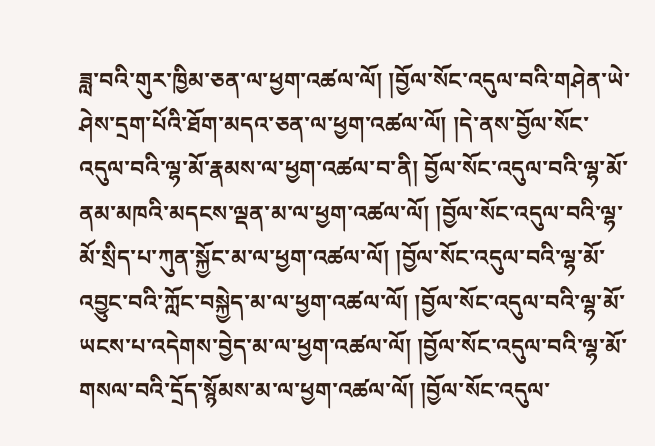ཟླ་བའི་གུར་ཁྱིམ་ཅན་ལ་ཕྱག་འཚལ་ལོ། །བྱོལ་སོང་འདུལ་བའི་གཤེན་ཡེ་ཤེས་དྲག་པོའི་ཐོག་མདའ་ཅན་ལ་ཕྱག་འཚལ་ལོ། །དེ་ནས་བྱོལ་སོང་འདུལ་བའི་ལྷ་མོ་རྣམས་ལ་ཕྱག་འཚལ་བ་ནི། བྱོལ་སོང་འདུལ་བའི་ལྷ་མོ་ནམ་མཁའི་མདངས་ལྡན་མ་ལ་ཕྱག་འཚལ་ལོ། །བྱོལ་སོང་འདུལ་བའི་ལྷ་མོ་སྲིད་པ་ཀུན་སྐྱོང་མ་ལ་ཕྱག་འཚལ་ལོ། །བྱོལ་སོང་འདུལ་བའི་ལྷ་མོ་འབྱུང་བའི་ཀློང་བསྐྱེད་མ་ལ་ཕྱག་འཚལ་ལོ། །བྱོལ་སོང་འདུལ་བའི་ལྷ་མོ་ཡངས་པ་འདེགས་བྱེད་མ་ལ་ཕྱག་འཚལ་ལོ། །བྱོལ་སོང་འདུལ་བའི་ལྷ་མོ་གསལ་བའི་དྲོད་སྙོམས་མ་ལ་ཕྱག་འཚལ་ལོ། །བྱོལ་སོང་འདུལ་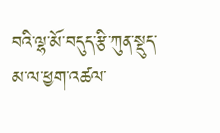བའི་ལྷ་མོ་བདུད་རྩི་ཀུན་སྡུད་མ་ལ་ཕྱག་འཚལ་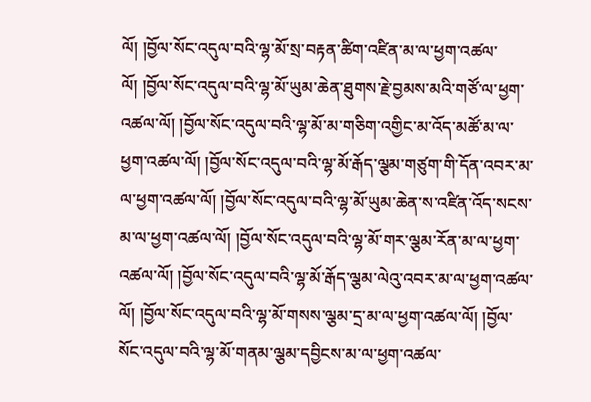ལོ། །བྱོལ་སོང་འདུལ་བའི་ལྷ་མོ་སྲ་བརྟན་ཚིག་འཛིན་མ་ལ་ཕྱག་འཚལ་ལོ། །བྱོལ་སོང་འདུལ་བའི་ལྷ་མོ་ཡུམ་ཆེན་ཐུགས་རྗེ་བྱམས་མའི་གཙོ་ལ་ཕྱག་འཚལ་ལོ། །བྱོལ་སོང་འདུལ་བའི་ལྷ་མོ་མ་གཅིག་འགྱིང་མ་འོད་མཚོ་མ་ལ་ཕྱག་འཚལ་ལོ། །བྱོལ་སོང་འདུལ་བའི་ལྷ་མོ་རྒོད་ལྕམ་གཙུག་གི་དོན་འབར་མ་ལ་ཕྱག་འཚལ་ལོ། །བྱོལ་སོང་འདུལ་བའི་ལྷ་མོ་ཡུམ་ཆེན་ས་འཛིན་འོད་སངས་མ་ལ་ཕྱག་འཚལ་ལོ། །བྱོལ་སོང་འདུལ་བའི་ལྷ་མོ་གར་ལྕམ་རོན་མ་ལ་ཕྱག་འཚལ་ལོ། །བྱོལ་སོང་འདུལ་བའི་ལྷ་མོ་རྒོད་ལྕམ་ལེའུ་འབར་མ་ལ་ཕྱག་འཚལ་ལོ། །བྱོལ་སོང་འདུལ་བའི་ལྷ་མོ་གསས་ལྕམ་དྲ་མ་ལ་ཕྱག་འཚལ་ལོ། །བྱོལ་སོང་འདུལ་བའི་ལྷ་མོ་གནམ་ལྕམ་དབྱིངས་མ་ལ་ཕྱག་འཚལ་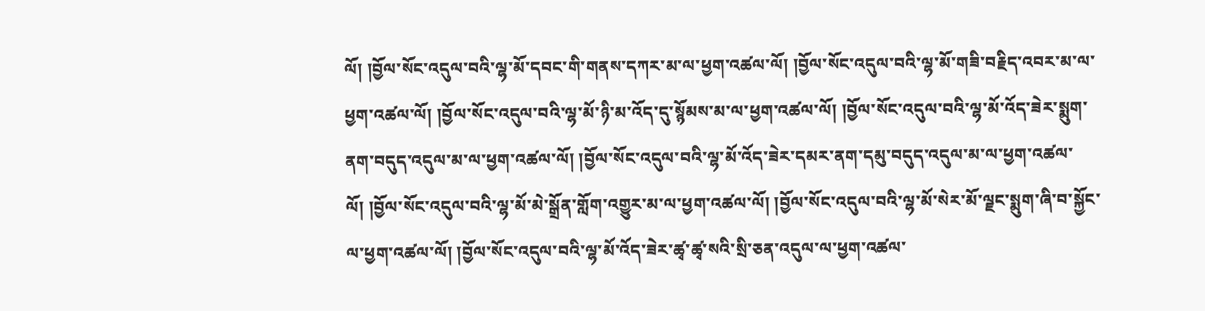ལོ། །བྱོལ་སོང་འདུལ་བའི་ལྷ་མོ་དབང་གི་གནས་དཀར་མ་ལ་ཕྱག་འཚལ་ལོ། །བྱོལ་སོང་འདུལ་བའི་ལྷ་མོ་གཟི་བརྗིད་འབར་མ་ལ་ཕྱག་འཚལ་ལོ། །བྱོལ་སོང་འདུལ་བའི་ལྷ་མོ་ཉི་མ་འོད་དུ་སྙོམས་མ་ལ་ཕྱག་འཚལ་ལོ། །བྱོལ་སོང་འདུལ་བའི་ལྷ་མོ་འོད་ཟེར་སྨུག་ནག་བདུད་འདུལ་མ་ལ་ཕྱག་འཚལ་ལོ། །བྱོལ་སོང་འདུལ་བའི་ལྷ་མོ་འོད་ཟེར་དམར་ནག་དམུ་བདུད་འདུལ་མ་ལ་ཕྱག་འཚལ་ལོ། །བྱོལ་སོང་འདུལ་བའི་ལྷ་མོ་མེ་སྒྲོན་གློག་འགྱུར་མ་ལ་ཕྱག་འཚལ་ལོ། །བྱོལ་སོང་འདུལ་བའི་ལྷ་མོ་སེར་མོ་ལྗང་སྨུག་ཞི་བ་སྐྱོང་ལ་ཕྱག་འཚལ་ལོ། །བྱོལ་སོང་འདུལ་བའི་ལྷ་མོ་འོད་ཟེར་ཚྭ་ཚྭ་སའི་སྲི་ཅན་འདུལ་ལ་ཕྱག་འཚལ་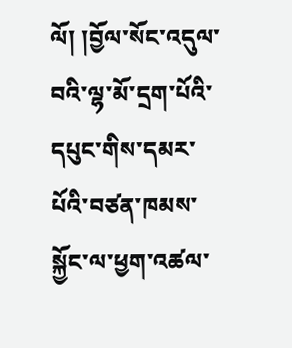ལོ། །བྱོལ་སོང་འདུལ་བའི་ལྷ་མོ་དྲག་པོའི་དཔུང་གིས་དམར་པོའི་བཙན་ཁམས་སྐྱོང་ལ་ཕྱག་འཚལ་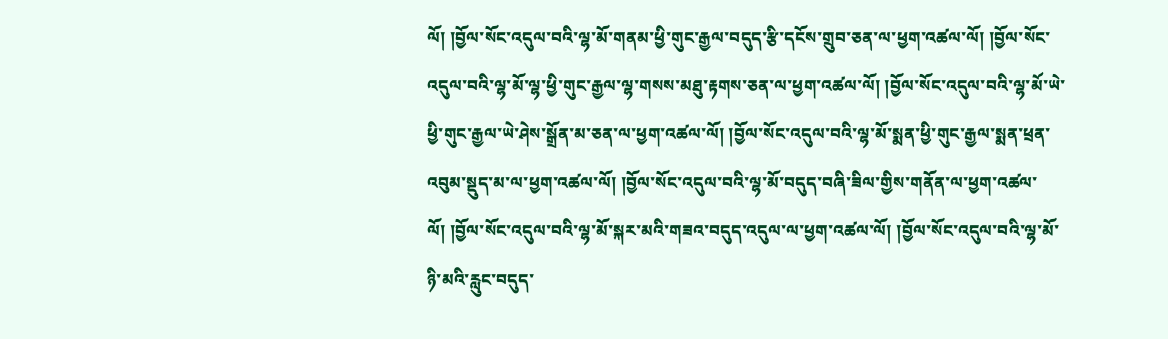ལོ། །བྱོལ་སོང་འདུལ་བའི་ལྷ་མོ་གནམ་ཕྱི་གུང་རྒྱལ་བདུད་རྩི་དངོས་གྲུབ་ཅན་ལ་ཕྱག་འཚལ་ལོ། །བྱོལ་སོང་འདུལ་བའི་ལྷ་མོ་ལྷ་ཕྱི་གུང་རྒྱལ་ལྷ་གསས་མཐུ་རྟགས་ཅན་ལ་ཕྱག་འཚལ་ལོ། །བྱོལ་སོང་འདུལ་བའི་ལྷ་མོ་ཡེ་ཕྱི་གུང་རྒྱལ་ཡེ་ཤེས་སྒྲོན་མ་ཅན་ལ་ཕྱག་འཚལ་ལོ། །བྱོལ་སོང་འདུལ་བའི་ལྷ་མོ་སྨན་ཕྱི་གུང་རྒྱལ་སྨན་ཕྲན་འབུམ་སྡུད་མ་ལ་ཕྱག་འཚལ་ལོ། །བྱོལ་སོང་འདུལ་བའི་ལྷ་མོ་བདུད་བཞི་ཟིལ་གྱིས་གནོན་ལ་ཕྱག་འཚལ་ལོ། །བྱོལ་སོང་འདུལ་བའི་ལྷ་མོ་སྐར་མའི་གཟའ་བདུད་འདུལ་ལ་ཕྱག་འཚལ་ལོ། །བྱོལ་སོང་འདུལ་བའི་ལྷ་མོ་ཉི་མའི་རླུང་བདུད་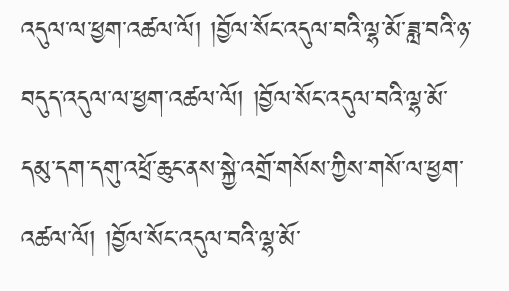འདུལ་ལ་ཕྱག་འཚལ་ལོ། །བྱོལ་སོང་འདུལ་བའི་ལྷ་མོ་ཟླ་བའི་ཉ་བདུད་འདུལ་ལ་ཕྱག་འཚལ་ལོ། །བྱོལ་སོང་འདུལ་བའི་ལྷ་མོ་དམུ་དག་དགུ་འཕྲོ་ཆུང་ནས་སྐྱེ་འགྲོ་གསོས་ཀྱིས་གསོ་ལ་ཕྱག་འཚལ་ལོ། །བྱོལ་སོང་འདུལ་བའི་ལྷ་མོ་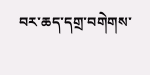བར་ཆད་དགྲ་བགེགས་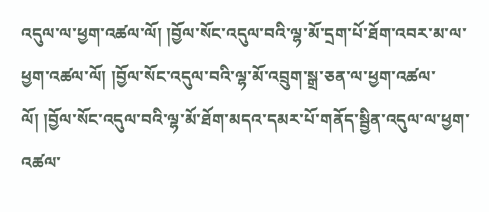འདུལ་ལ་ཕྱག་འཚལ་ལོ། །བྱོལ་སོང་འདུལ་བའི་ལྷ་མོ་དྲག་པོ་ཐོག་འབར་མ་ལ་ཕྱག་འཚལ་ལོ། །བྱོལ་སོང་འདུལ་བའི་ལྷ་མོ་འབྲུག་སྒྲ་ཅན་ལ་ཕྱག་འཚལ་ལོ། །བྱོལ་སོང་འདུལ་བའི་ལྷ་མོ་ཐོག་མདའ་དམར་པོ་གནོད་སྦྱིན་འདུལ་ལ་ཕྱག་འཚལ་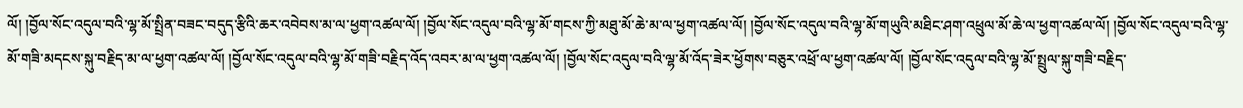ལོ། །བྱོལ་སོང་འདུལ་བའི་ལྷ་མོ་སྤྲིན་བཟང་བདུད་རྩིའི་ཆར་འབེབས་མ་ལ་ཕྱག་འཚལ་ལོ། །བྱོལ་སོང་འདུལ་བའི་ལྷ་མོ་གངས་ཀྱི་མཐུ་མོ་ཆེ་མ་ལ་ཕྱག་འཚལ་ལོ། །བྱོལ་སོང་འདུལ་བའི་ལྷ་མོ་གཡུའི་མཐིང་ཤག་འཕྲུལ་མོ་ཆེ་ལ་ཕྱག་འཚལ་ལོ། །བྱོལ་སོང་འདུལ་བའི་ལྷ་མོ་གཟི་མདངས་སྐུ་བརྗིད་མ་ལ་ཕྱག་འཚལ་ལོ། །བྱོལ་སོང་འདུལ་བའི་ལྷ་མོ་གཟི་བརྗིད་འོད་འབར་མ་ལ་ཕྱག་འཚལ་ལོ། །བྱོལ་སོང་འདུལ་བའི་ལྷ་མོ་འོད་ཟེར་ཕྱོགས་བཅུར་འཕྲོ་ལ་ཕྱག་འཚལ་ལོ། །བྱོལ་སོང་འདུལ་བའི་ལྷ་མོ་སྤྲུལ་སྐུ་གཟི་བརྗིད་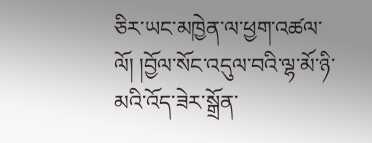ཅིར་ཡང་མཁྱེན་ལ་ཕྱག་འཚལ་ལོ། །བྱོལ་སོང་འདུལ་བའི་ལྷ་མོ་ཉི་མའི་འོད་ཟེར་སྒྲོན་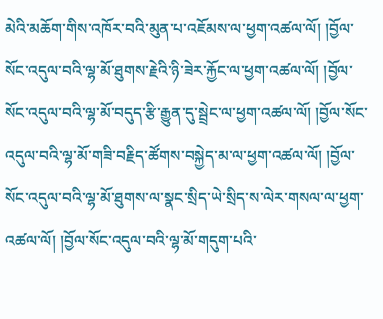མེའི་མཆོག་གིས་འཁོར་བའི་མུན་པ་འཇོམས་ལ་ཕྱག་འཚལ་ལོ། །བྱོལ་སོང་འདུལ་བའི་ལྷ་མོ་ཐུགས་རྗེའི་ཉི་ཟེར་རྐྱོང་ལ་ཕྱག་འཚལ་ལོ། །བྱོལ་སོང་འདུལ་བའི་ལྷ་མོ་བདུད་རྩི་རྒྱུན་དུ་སྦྲེང་ལ་ཕྱག་འཚལ་ལོ། །བྱོལ་སོང་འདུལ་བའི་ལྷ་མོ་གཟི་བརྗིད་ཚོགས་བསྐྱེད་མ་ལ་ཕྱག་འཚལ་ལོ། །བྱོལ་སོང་འདུལ་བའི་ལྷ་མོ་ཐུགས་ལ་སྣང་སྲིད་ཡེ་སྲིད་ས་ལེར་གསལ་ལ་ཕྱག་འཚལ་ལོ། །བྱོལ་སོང་འདུལ་བའི་ལྷ་མོ་གདུག་པའི་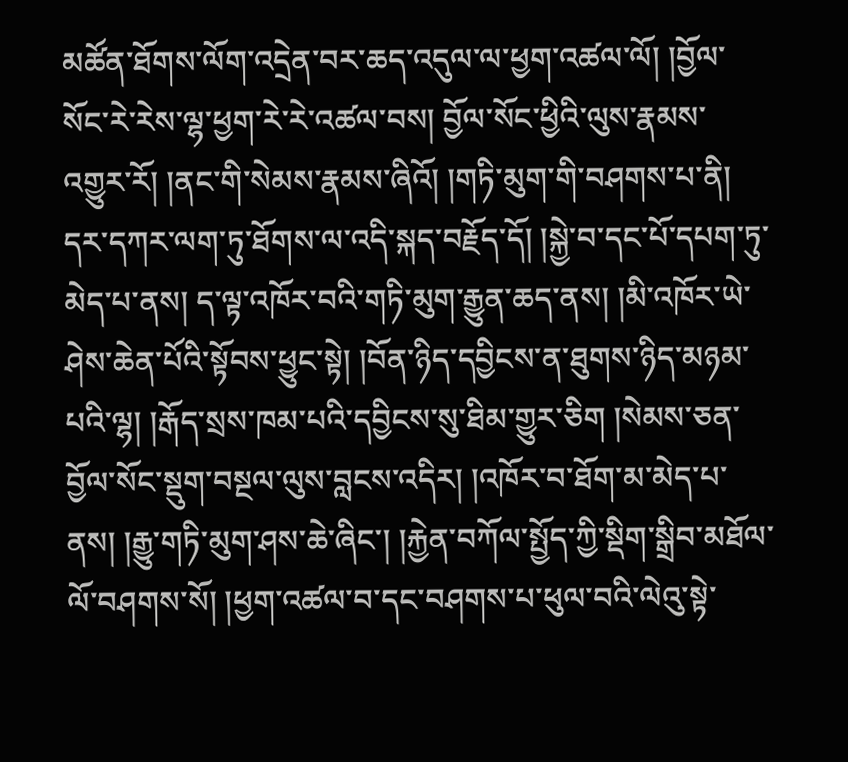མཚོན་ཐོགས་ལོག་འདྲེན་བར་ཆད་འདུལ་ལ་ཕྱག་འཚལ་ལོ། །བྱོལ་སོང་རེ་རེས་ལྷ་ཕྱག་རེ་རེ་འཚལ་བས། བྱོལ་སོང་ཕྱིའི་ལུས་རྣམས་འགྱུར་རོ། །ནང་གི་སེམས་རྣམས་ཞིའོ། །གཏི་མུག་གི་བཤགས་པ་ནི། དར་དཀར་ལག་ཏུ་ཐོགས་ལ་འདི་སྐད་བརྗོད་དོ། །སྐྱེ་བ་དང་པོ་དཔག་ཏུ་མེད་པ་ནས། ད་ལྟ་འཁོར་བའི་གཏི་མུག་རྒྱུན་ཆད་ནས། །མི་འཁོར་ཡེ་ཤེས་ཆེན་པོའི་སྟོབས་ཕྱུང་སྟེ། །བོན་ཉིད་དབྱིངས་ན་ཐུགས་ཉིད་མཉམ་པའི་ལྷ། །རྒོད་སྲས་ཁམ་པའི་དབྱིངས་སུ་ཐིམ་གྱུར་ཅིག །སེམས་ཅན་བྱོལ་སོང་སྡུག་བསྔལ་ལུས་བླངས་འདིར། །འཁོར་བ་ཐོག་མ་མེད་པ་ནས། །རྒྱུ་གཏི་མུག་ཤས་ཆེ་ཞིང་། །རྐྱེན་བཀོལ་སྤྱོད་ཀྱི་སྡིག་སྒྲིབ་མཐོལ་ལོ་བཤགས་སོ། །ཕྱག་འཚལ་བ་དང་བཤགས་པ་ཕུལ་བའི་ལེའུ་སྟེ་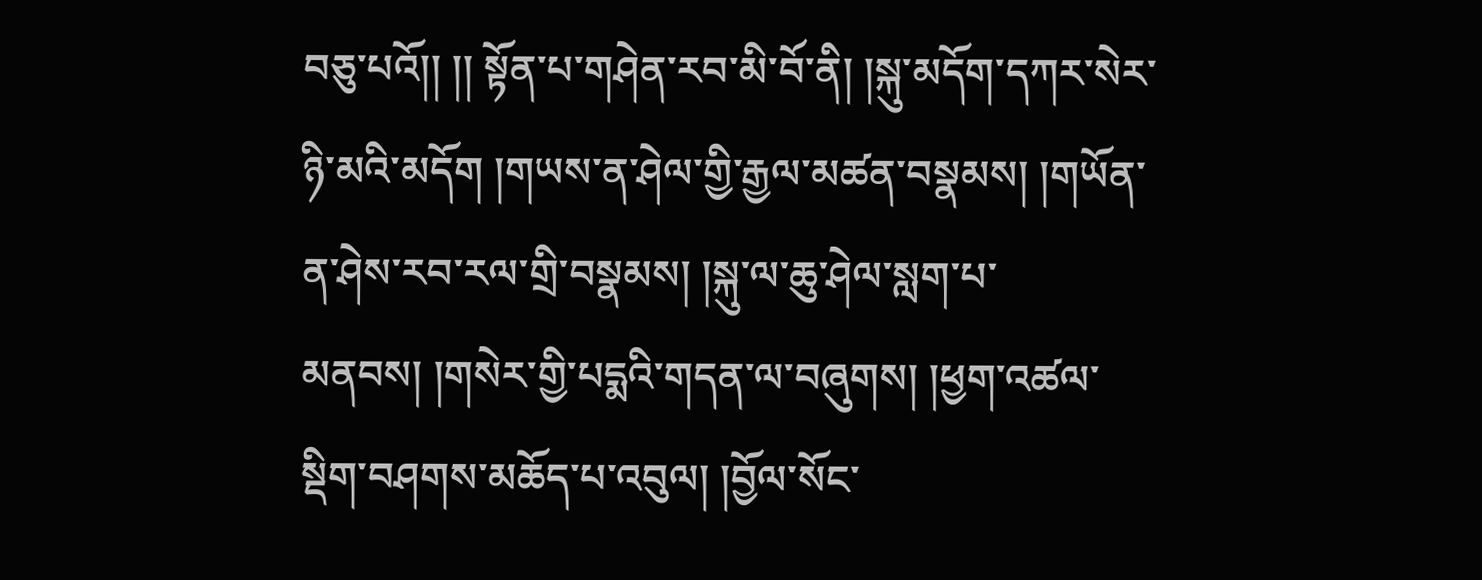བཅུ་པའོ།། །། སྟོན་པ་གཤེན་རབ་མི་བོ་ནི། །སྐུ་མདོག་དཀར་སེར་ཉི་མའི་མདོག །གཡས་ན་ཤེལ་གྱི་རྒྱལ་མཚན་བསྣམས། །གཡོན་ན་ཤེས་རབ་རལ་གྲི་བསྣམས། །སྐུ་ལ་ཆུ་ཤེལ་སླག་པ་མནབས། །གསེར་གྱི་པདྨའི་གདན་ལ་བཞུགས། །ཕྱག་འཚལ་སྡིག་བཤགས་མཆོད་པ་འབུལ། །བྱོལ་སོང་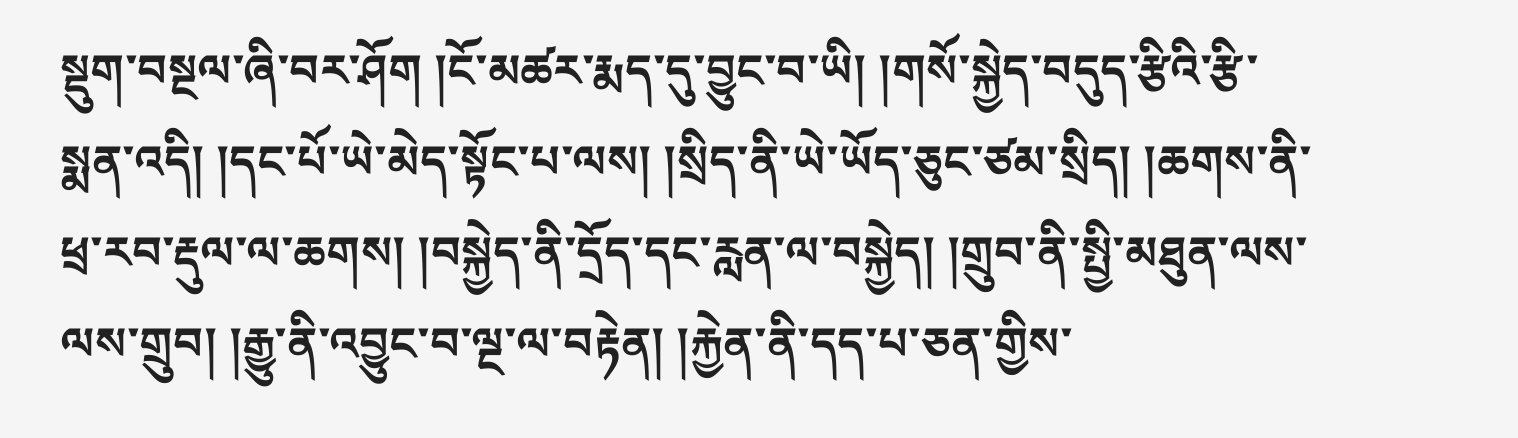སྡུག་བསྔལ་ཞི་བར་ཤོག །ངོ་མཚར་རྨད་དུ་བྱུང་བ་ཡི། །གསོ་སྐྱེད་བདུད་རྩིའི་རྩི་སྨན་འདི། །དང་པོ་ཡེ་མེད་སྟོང་པ་ལས། །སྲིད་ནི་ཡེ་ཡོད་ཅུང་ཙམ་སྲིད། །ཆགས་ནི་ཕྲ་རབ་རྡུལ་ལ་ཆགས། །བསྐྱེད་ནི་དྲོད་དང་རླན་ལ་བསྐྱེད། །གྲུབ་ནི་སྤྱི་མཐུན་ལས་ལས་གྲུབ། །རྒྱུ་ནི་འབྱུང་བ་ལྔ་ལ་བརྟེན། །རྐྱེན་ནི་དད་པ་ཅན་གྱིས་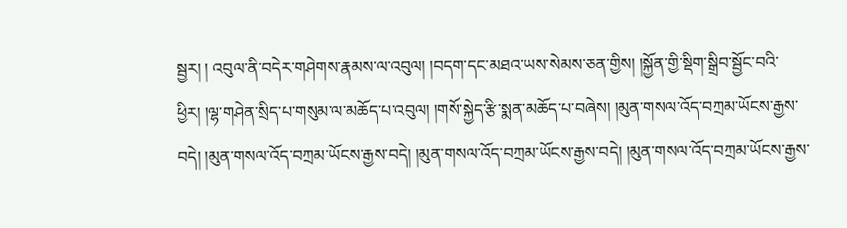སྦྱར། ། འབུལ་ནི་བདེར་གཤེགས་རྣམས་ལ་འབུལ། །བདག་དང་མཐའ་ཡས་སེམས་ཅན་གྱིས། །སྐྱོན་གྱི་སྡིག་སྒྲིབ་སྦྱོང་བའི་ཕྱིར། །ལྷ་གཤེན་སྲིད་པ་གསུམ་ལ་མཆོད་པ་འབུལ། །གསོ་སྐྱེད་རྩི་སྨན་མཆོད་པ་བཞེས། །མུན་གསལ་འོད་བཀྲམ་ཡོངས་རྒྱས་བདེ། །མུན་གསལ་འོད་བཀྲམ་ཡོངས་རྒྱས་བདེ། །མུན་གསལ་འོད་བཀྲམ་ཡོངས་རྒྱས་བདེ། །མུན་གསལ་འོད་བཀྲམ་ཡོངས་རྒྱས་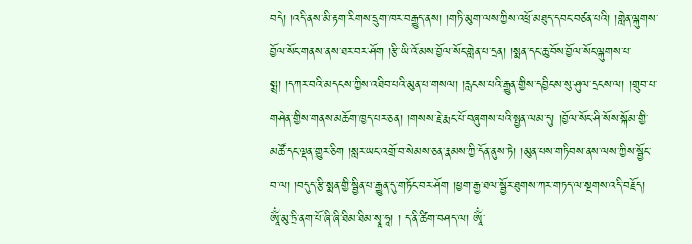བདེ། །འདི་ནས་མི་རྟག་རིགས་དྲུག་ཁར་བརྒྱུད་ནས། །གཏི་མུག་ལས་ཀྱིས་འཕྲོ་མཐུད་དབང་བཙན་པའི། །གླེན་ལྐུགས་བྱོལ་སོང་གནས་ནས་ཐར་བར་ཤོག །རྩི་ཡི་འོ་མས་བྱོལ་སོང་གླེན་པ་དྲན། །སྨན་དང་ཆུ་བོས་བྱོལ་སོང་ལྐུགས་པ་སྨྲ། །དཀར་བའི་མདངས་ཀྱིས་འཐིབ་པའི་མུན་པ་གསལ། །རླངས་པའི་རྒྱུན་གྱིས་དབྱིངས་སུ་ཤུལ་དྲངས་ལ། །གྲུབ་པ་གཤེན་གྱིས་གནས་མཆོག་ཁྱད་པར་ཅན། །གསས་རྗེ་རྨང་པོ་བཞུགས་པའི་སྤྱན་ལམ་དུ། །བྱོལ་སོང་ཤི་སོས་སྐོམ་གྱི་མཚོ་དང་ལྡན་གྱུར་ཅིག །སླར་ཡང་འགྲོ་བ་སེམས་ཅན་རྣམས་ཀྱི་དོན་ནུས་ཏེ། །མུན་པས་གཏིབས་ནས་ལས་ཀྱིས་སྦྱོང་བ་ལ། །བདུད་རྩི་སྨན་གྱི་སྦྱིན་པ་རྒྱུན་དུ་གཏོང་བར་ཤོག །ཕྱག་རྒྱ་ཐལ་སྦྱོར་ཐུགས་ཀར་གཏད་ལ་སྔགས་འདི་བརྗོད། ཨཱོྃ་མུ་ཏྲི་ནག་པོ་ཞི་ཞི་ཐིམ་ཐིམ་སྭཱ་ཧཱ། ། ད་ནི་ཚིག་བཤད་ལ། ཨཱོྃ་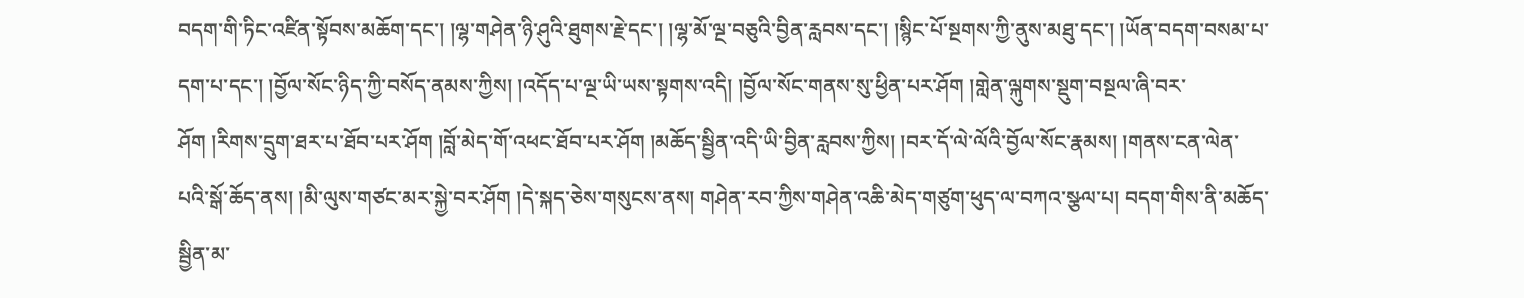བདག་གི་ཏིང་འཛིན་སྟོབས་མཆོག་དང་། །ལྷ་གཤེན་ཉི་ཤུའི་ཐུགས་རྗེ་དང་། །ལྷ་མོ་ལྔ་བཅུའི་བྱིན་རླབས་དང་། །སྙིང་པོ་སྔགས་ཀྱི་ནུས་མཐུ་དང་། །ཡོན་བདག་བསམ་པ་དག་པ་དང་། །བྱོལ་སོང་ཉིད་ཀྱི་བསོད་ནམས་ཀྱིས། །འདོད་པ་ལྔ་ཡི་ཡས་སྟགས་འདི། །བྱོལ་སོང་གནས་སུ་ཕྱིན་པར་ཤོག །གླེན་ལྐུགས་སྡུག་བསྔལ་ཞི་བར་ཤོག །རིགས་དྲུག་ཐར་པ་ཐོབ་པར་ཤོག །བློ་མེད་གོ་འཕང་ཐོབ་པར་ཤོག །མཆོད་སྦྱིན་འདི་ཡི་བྱིན་རླབས་ཀྱིས། །བར་དོ་ལེ་ལོའི་བྱོལ་སོང་རྣམས། །གནས་ངན་ལེན་པའི་སྒོ་ཆོད་ནས། །མི་ལུས་གཙང་མར་སྐྱེ་བར་ཤོག །དེ་སྐད་ཅེས་གསུངས་ནས། གཤེན་རབ་ཀྱིས་གཤེན་འཆི་མེད་གཙུག་ཕུད་ལ་བཀའ་སྩལ་པ། བདག་གིས་ནི་མཆོད་སྦྱིན་མ་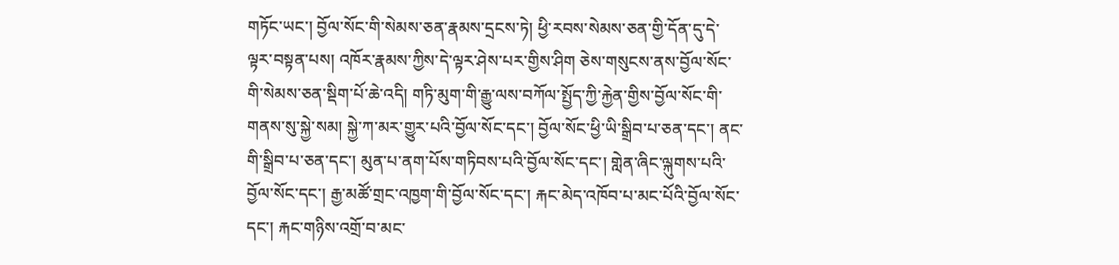གཏོང་ཡང་། བྱོལ་སོང་གི་སེམས་ཅན་རྣམས་དྲངས་ཏེ། ཕྱི་རབས་སེམས་ཅན་གྱི་དོན་དུ་དེ་ལྟར་བསྟན་པས། འཁོར་རྣམས་ཀྱིས་དེ་ལྟར་ཤེས་པར་གྱིས་ཤིག ཅེས་གསུངས་ནས་བྱོལ་སོང་གི་སེམས་ཅན་སྡིག་པོ་ཆེ་འདི། གཏི་མུག་གི་རྒྱུ་ལས་བཀོལ་སྤྱོད་ཀྱི་རྐྱེན་གྱིས་བྱོལ་སོང་གི་གནས་སུ་སྐྱེ་སམ། སྐྱེ་ཀ་མར་གྱུར་པའི་བྱོལ་སོང་དང་། བྱོལ་སོང་ཕྱི་ཡི་སྒྲིབ་པ་ཅན་དང་། ནང་གི་སྒྲིབ་པ་ཅན་དང་། མུན་པ་ནག་པོས་གཏིབས་པའི་བྱོལ་སོང་དང་། གླེན་ཞིང་ལྐུགས་པའི་བྱོལ་སོང་དང་། རྒྱ་མཚོ་གྲང་འཁྱག་གི་བྱོལ་སོང་དང་། རྐང་མེད་འཁོབ་པ་མང་པོའི་བྱོལ་སོང་དང་། རྐང་གཉིས་འགྲོ་བ་མང་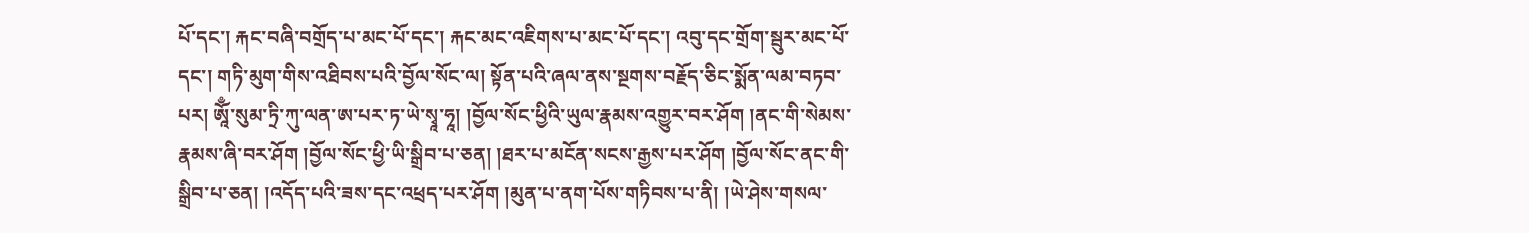པོ་དང་། རྐང་བཞི་བགྲོད་པ་མང་པོ་དང་། རྐང་མང་འཇིགས་པ་མང་པོ་དང་། འབུ་དང་གྲོག་སྦུར་མང་པོ་དང་། གཏི་མུག་གིས་འཐིབས་པའི་བྱོལ་སོང་ལ། སྟོན་པའི་ཞལ་ནས་སྔགས་བརྗོད་ཅིང་སྨོན་ལམ་བཏབ་པར། ཨཱོྃ་སུམ་ཏྲི་ཀུ་ལན་ཨ་པར་ཏ་ཡེ་སྭཱ་ཧཱ། །བྱོལ་སོང་ཕྱིའི་ཡུལ་རྣམས་འགྱུར་བར་ཤོག །ནང་གི་སེམས་རྣམས་ཞི་བར་ཤོག །བྱོལ་སོང་ཕྱི་ཡི་སྒྲིབ་པ་ཅན། །ཐར་པ་མངོན་སངས་རྒྱས་པར་ཤོག །བྱོལ་སོང་ནང་གི་སྒྲིབ་པ་ཅན། །འདོད་པའི་ཟས་དང་འཕྲད་པར་ཤོག །མུན་པ་ནག་པོས་གཏིབས་པ་ནི། །ཡེ་ཤེས་གསལ་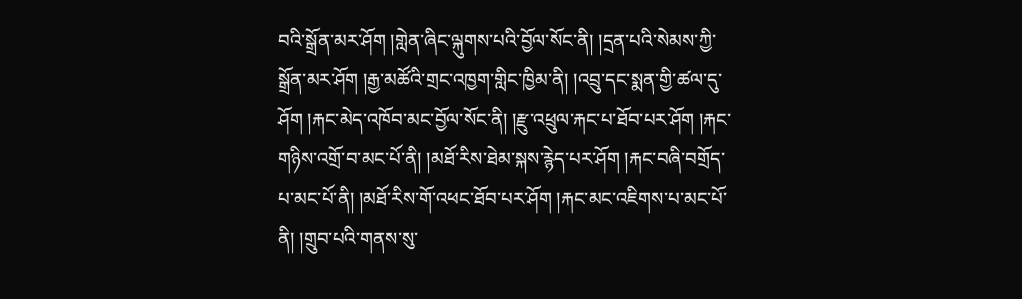བའི་སྒྲོན་མར་ཤོག །གླེན་ཞིང་ལྐུགས་པའི་བྱོལ་སོང་ནི། །དྲན་པའི་སེམས་ཀྱི་སྒྲོན་མར་ཤོག །རྒྱ་མཚོའི་གྲང་འཁྱག་གླིང་ཁྱིམ་ནི། །འབྲུ་དང་སྨན་གྱི་ཚལ་དུ་ཤོག །རྐང་མེད་འཁོབ་མང་བྱོལ་སོང་ནི། །རྫུ་འཕྲུལ་རྐང་པ་ཐོབ་པར་ཤོག །རྐང་གཉིས་འགྲོ་བ་མང་པོ་ནི། །མཐོ་རིས་ཐེམ་སྐས་རྙེད་པར་ཤོག །རྐང་བཞི་བགྲོད་པ་མང་པོ་ནི། །མཐོ་རིས་གོ་འཕང་ཐོབ་པར་ཤོག །རྐང་མང་འཇིགས་པ་མང་པོ་ནི། །གྲུབ་པའི་གནས་སུ་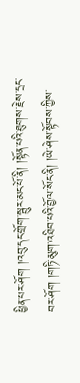ཕྱིན་པར་ཤོག །འབུ་དང་གྲོག་སྦུར་མང་པོ་ནི། །སྟོན་པའི་ཐུགས་རྗེས་དྲང་བར་ཤོག །གཏི་མུག་འཐིབ་པའི་བྱོལ་སོང་ནི། །ཡེ་ཤེས་སྟོབས་ཀྱིས་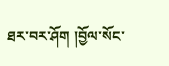ཐར་བར་ཤོག །བྱོལ་སོང་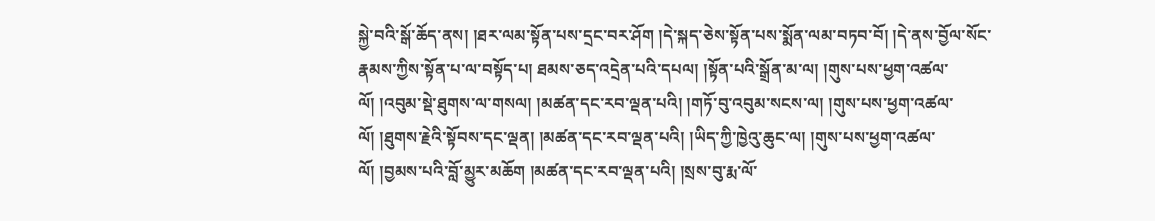སྐྱེ་བའི་སྒོ་ཆོད་ནས། །ཐར་ལམ་སྟོན་པས་དྲང་བར་ཤོག །དེ་སྐད་ཅེས་སྟོན་པས་སྨོན་ལམ་བཏབ་བོ། །དེ་ནས་བྱོལ་སོང་རྣམས་ཀྱིས་སྟོན་པ་ལ་བསྟོད་པ། ཐམས་ཅད་འདྲེན་པའི་དཔལ། །སྟོན་པའི་སྒྲོན་མ་ལ། །གུས་པས་ཕྱག་འཚལ་ལོ། །འབུམ་སྡེ་ཐུགས་ལ་གསལ། །མཚན་དང་རབ་ལྡན་པའི། །གཏོ་བུ་འབུམ་སངས་ལ། །གུས་པས་ཕྱག་འཚལ་ལོ། །ཐུགས་རྗེའི་སྟོབས་དང་ལྡན། །མཚན་དང་རབ་ལྡན་པའི། །ཡིད་ཀྱི་ཁྱེའུ་ཆུང་ལ། །གུས་པས་ཕྱག་འཚལ་ལོ། །བྱམས་པའི་བློ་མྱུར་མཆོག །མཚན་དང་རབ་ལྡན་པའི། །སྲས་བུ་རྨ་ལོ་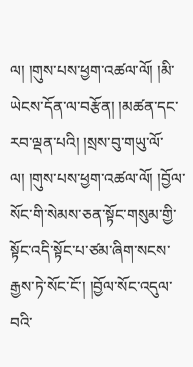ལ། །གུས་པས་ཕྱག་འཚལ་ལོ། །མི་ཡེངས་དོན་ལ་བརྩོན། །མཚན་དང་རབ་ལྡན་པའི། །སྲས་བུ་གཡུ་ལོ་ལ། །གུས་པས་ཕྱག་འཚལ་ལོ། །བྱོལ་སོང་གི་སེམས་ཅན་སྟོང་གསུམ་གྱི་སྟོང་འདི་སྟོང་པ་ཙམ་ཞིག་སངས་རྒྱས་ཏེ་སོང་ངོ་། །བྱོལ་སོང་འདུལ་བའི་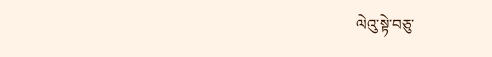ལེའུ་སྟེ་བཅུ་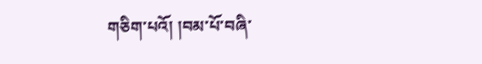གཅིག་པའོ། །བམ་པོ་བཞི་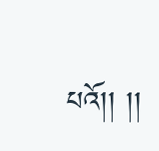པའོ།། །།